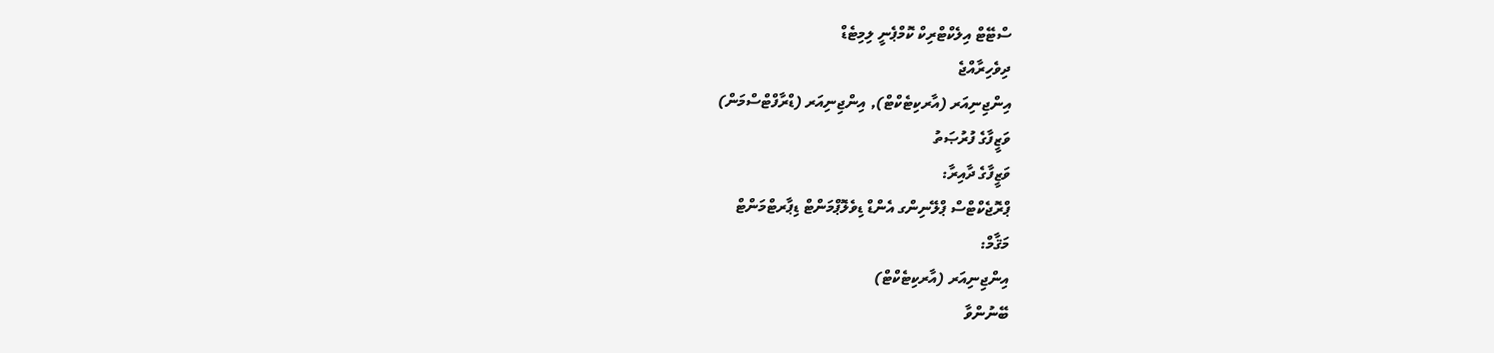ސްޓޭޓް އިލެކްޓްރިކް ކޮމްޕެނީ ލިމިޓެޑް
ދިވެހިރާއްޖެ
އިންޖިނިއަރ (އާރކިޓެކްޓް), އިންޖިނިއަރ (ޑްރާފްޓްސްމަން)
ވަޒީފާގެ ފުރުޞަތު
ވަޒީފާގެ ދާއިރާ:
ޕްރޮޖެކްޓްސް ޕްލޭނިންގ އެންޑް ޑިވެލޮޕްމަންޓް ޑިޕާރޓްމަންޓް
މަޤާމް:
އިންޖިނިއަރ (އާރކިޓެކްޓް)
ބޭނުންވާ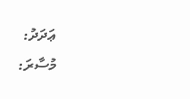ޢަދަދު:
މުސާރަ: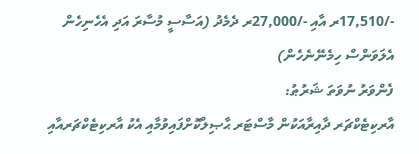-/17,510ރ އާއި -/27,000ރ ދެމެދު (އަސާސީ މުސާރަ އަދި އެހެނިހެން އެލަވަންސް ހިމެނޭނެހެން)
ފެންވަރު ނުވަތަ ޝަރުޠު:
އާރކިޓެކްޗަރ ދާއިރާއަކުން މާސްޓަރ ޙާޞިލްކޮށްފައިވުމާއި އެކު އާރކިޓެކްޗަރއާއި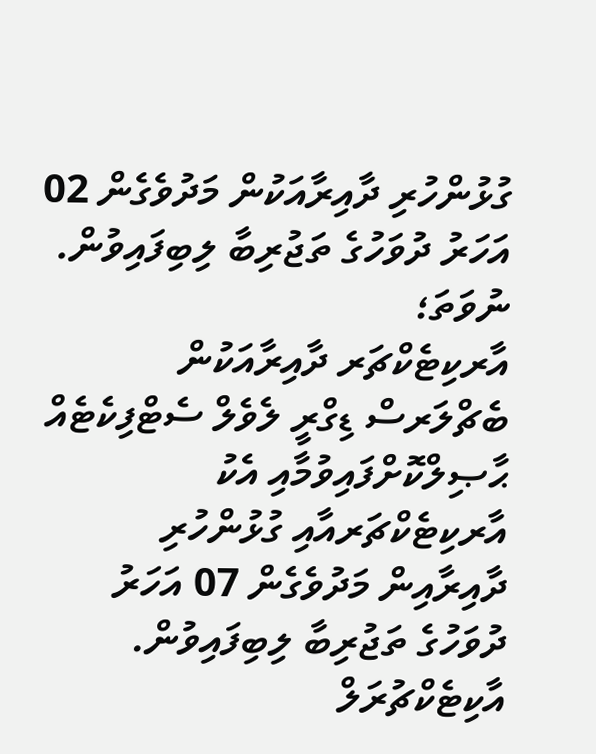ގުޅުންހުރި ދާއިރާއަކުން މަދުވެގެން 02 އަހަރު ދުވަހުގެ ތަޖުރިބާ ލިބިފައިވުން.
ނުވަތަ؛
އާރކިޓެކްޗަރ ދާއިރާއަކުން ބެޗްލަރސް ޑިގްރީ ލެވެލް ސެޓްފިކެޓެއް ޙާޞިލްކޮށްފައިވުމާއި އެކު އާރކިޓެކްޗަރއާއި ގުޅުންހުރި ދާއިރާއިން މަދުވެގެން 07 އަހަރު ދުވަހުގެ ތަޖުރިބާ ލިބިފައިވުން.
އާކިޓެކްޗުރަލް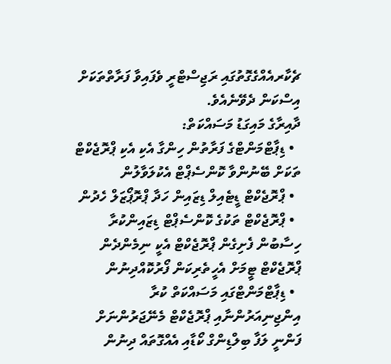ޗެކާރއެއްގެގޮތުގައި ރަޖިސްޓްރީ ވެފައިވާ ފަރާތްތަކަށް އިސްކަން ދެވޭނެއެވެ.
ދާއިރާގެ މައިގަޑު މަސައްކަތް:
  • ޑިޕާޓްމަންޓްގެ ފަރާތުން ހިންގާ އެކި އެކި ޕްރޮޖެކްޓް ތަކަށް ބޭނުންވާ ކޮންސެޕްޓް އެކުލަވާލުން
  • ޕްރޮޖެކްޓް ޑީޓެއިލް ޑިޒައިން ހަދާ ޕްރޮޕޯޒަލް ހެދުން
  • ޕްރޮޖެކްޓް ތަކުގެ ކޮންސެޕްޓް ޑިޒައިންކުރާ ހިސާބުން ފެށިގެން ޕްރޮޖެކްޓް އެކީ ނިމެންދެން ޕްރޮޖެކްޓް ޓީމަށް އެހީތެރިކަން ފޯރުކޮއްދިނުން
  • ޑިޕާޓްމަންޓްގައި މަސައްކަތް ކުރާ އިންޖިނިއަރުންނާއި ޕްރޮޖެކްޓް މެނޭޖަރުންނަށް ފަންނީ ލަފާ ބިލްޑިންގް ކޯޑާއި އެއްގޮތައް ދިނުން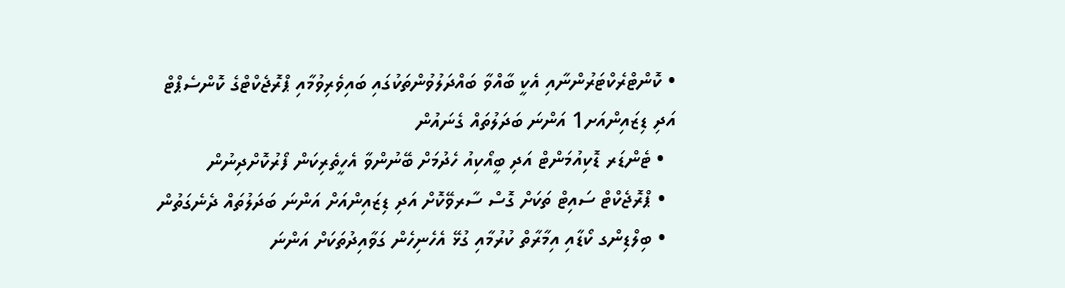• ކޮންޓްރެކްޓަރުންނާއި އެކީ ބާއްވާ ބައްދަލުވުންތަކުގައި ބައިވެރިވުމާއި ޕްރޮޖެކްޓްގެ ކޮންސެޕްޓް އަދި ޑިޒައިންއަށ1 އަންނަ ބަދަލުތައް ގެނައުން
  • ޓެންޑަރ ޑޮކިއުމަންޓް އަދި ބީއޯކިއު ހެދުމަށް ބޭނުންވާ އެހީތެރިކަން ފޯރުކޮށްދިނުން
  • ޕްރޮޖެކްޓް ސައިޓް ތަކަށް ގޮސް ސާރވޭކޮށް އަދި ޑިޒައިންއަށް އަންނަ ބަދަލުތައް ދެނެގަތުން
  • ބިލްޑިންގ ކޯޑާއި އިމާރާތް ކުރުމާއި ގުޅޭ އެހެނިހެން ގަވާއިދުތަކަށް އަންނަ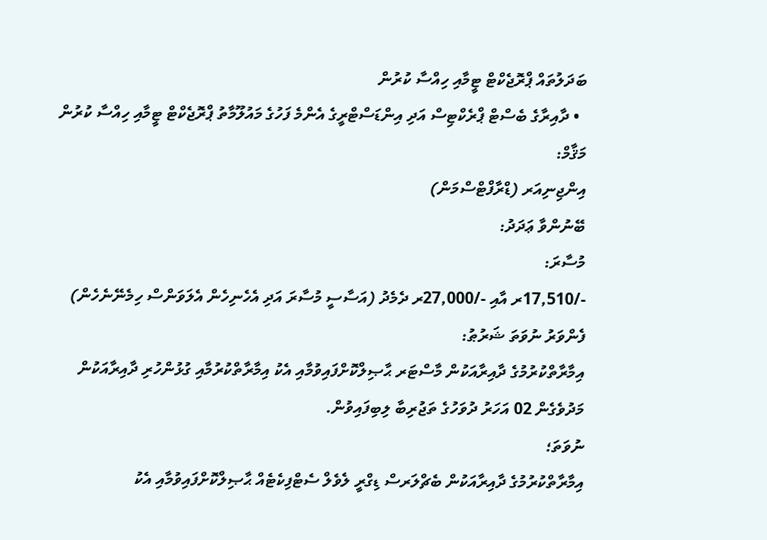ބަދަލުތައް ޕްރޮޖެކްޓް ޓީމާއި ހިއްސާ ކުރުން
  • ދާއިރާގެ ބެސްޓް ޕްރެކްޓިސް އަދި އިންޑަސްޓްރީގެ އެންމެ ފަހުގެ މައުލޫމާތު ޕްރޮޖެކްޓް ޓީމާއި ހިއްސާ ކުރުން
މަޤާމް:
އިންޖިނިއަރ (ޑްރާފްޓްސްމަން)
ބޭނުންވާ ޢަދަދު:
މުސާރަ:
-/17,510ރ އާއި -/27,000ރ ދެމެދު (އަސާސީ މުސާރަ އަދި އެހެނިހެން އެލަވަންސް ހިމެނޭނެހެން)
ފެންވަރު ނުވަތަ ޝަރުޠު:
އިމާރާތްކުރުމުގެ ދާއިރާއަކުން މާސްޓަރ ޙާޞިލްކޮށްފައިވުމާއި އެކު އިމާރާތްކުރުމާއި ގުޅުންހުރި ދާއިރާއަކުން މަދުވެގެން 02 އަހަރު ދުވަހުގެ ތަޖުރިބާ ލިބިފައިވުން.
ނުވަތަ؛
އިމާރާތްކުރުމުގެ ދާއިރާއަކުން ބެޗްލަރސް ޑިގްރީ ލެވެލް ސެޓްފިކެޓެއް ޙާޞިލްކޮށްފައިވުމާއި އެކު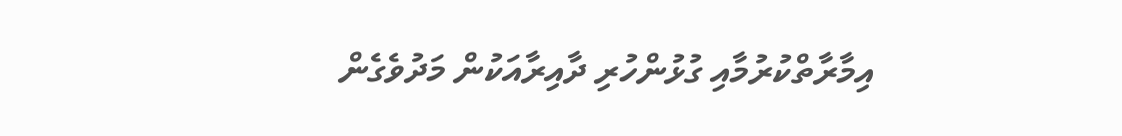އިމާރާތްކުރުމާއި ގުޅުންހުރި ދާއިރާއަކުން މަދުވެގެން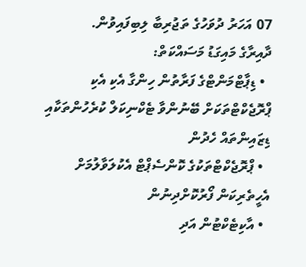07 އަހަރު ދުވަހުގެ ތަޖުރިބާ ލިބިފައިވުން.
ދާއިރާގެ މައިގަޑު މަސައްކަތް:
  • ޑިޕާޓްމަންޓްގެ ފަރާތުން ހިންގާ އެކި އެކި ޕްރޮޖެކްޓްތަކަށް ބޭނުންވާ ޓެކްނިކަލް ކުރެހުންތަކާއި ޑިޒައިންތައް ހެދުން
  • ޕްރޮޖެކްޓްތަކުގެ ކޮންސެޕްޓް އެކުލަވާލުމަށް އެހީތެރިކަން ފޯރުކޮށްދިނުން
  • އާކިޓެކްޓުން އަދި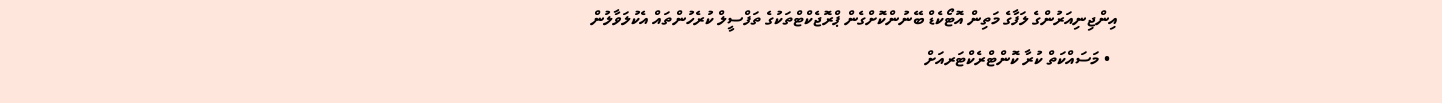އިންޖިނިއަރުންގެ ލަފާގެ މަތިން އޮޓޯކެޑް ބޭނުންކޮށްގެން ޕްރޮޖެކްޓްތަކުގެ ތަފްސީލް ކުރެހުންތައް އެކުލަވާލުން
  • މަސައްކަތް ކުރާ ކޮންޓްރެކްޓަރއަށް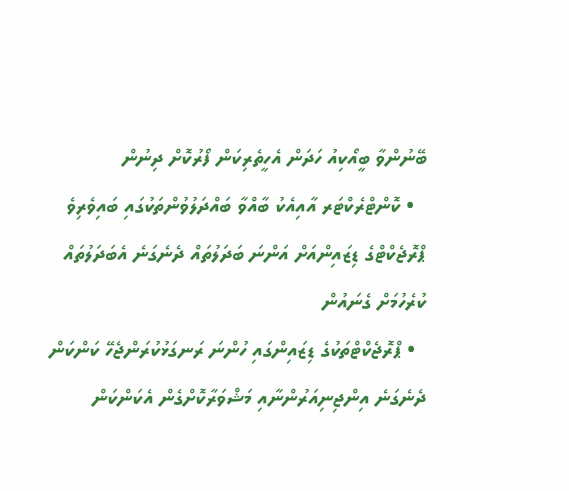ބޭނުންވާ ބީއޯކިއު ހަދަން އެހީތެރިކަން ފޯރުކޮށް ދިނުން
  • ކޮންޓްރެކްޓަރ އާއިއެކު ބާއްވާ ބައްދަލުވުންތަކުގައި ބައިވެރިވެ ޕްރޮޖެކްޓްގެ ޑިޒައިންއަށް އަންނަ ބަދަލުތައް ދެނެގަނެ އެބަދަލުތައް ކުރެހުމަށް ގެނައުން
  • ޕްރޮޖެކްޓްތަކުގެ ޑިޒައިންގައި ހުންނަ ރަނގަޅުކުރަންޖެހޭ ކަންކަން ދެނެގަނެ އިންޖިނިއަރުންނާއި މަޝްވަރާކޮށްގެން އެކަންކަން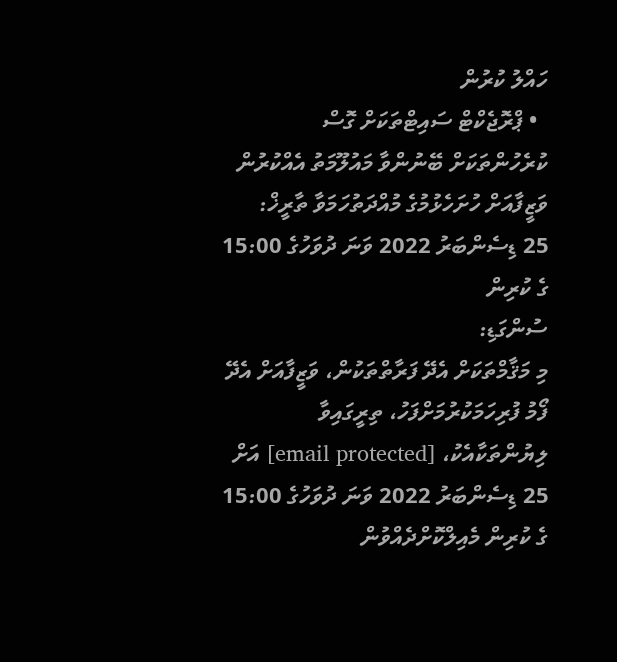ހައްލު ކުރުން
  • ޕްރޮޖެކްޓް ސައިޓްތަކަށް ގޮސް ކުރެހުންތަކަށް ބޭނުންވާ މައުލޫމަތު އެއްކުރުން
ވަޒީފާއަށް ހުށަހެޅުމުގެ މުއްދަތުހަމަވާ ތާރީޚް:
25 ޑިސެންބަރު 2022 ވަނަ ދުވަހުގެ 15:00 ގެ ކުރިން
ސުންގަޑި:
މި މަޤާމްތަކަށް އެދޭ ފަރާތްތަކުން، ވަޒީފާއަށް އެދޭ ފޯމު ފުރިހަމަކުރުމަށްފަހު، ތިރީގައިވާ ލިޔުންތަކާއެކު، [email protected] އަށް 25 ޑިސެންބަރު 2022 ވަނަ ދުވަހުގެ 15:00 ގެ ކުރިން މެއިލްކޮށްދެއްވުން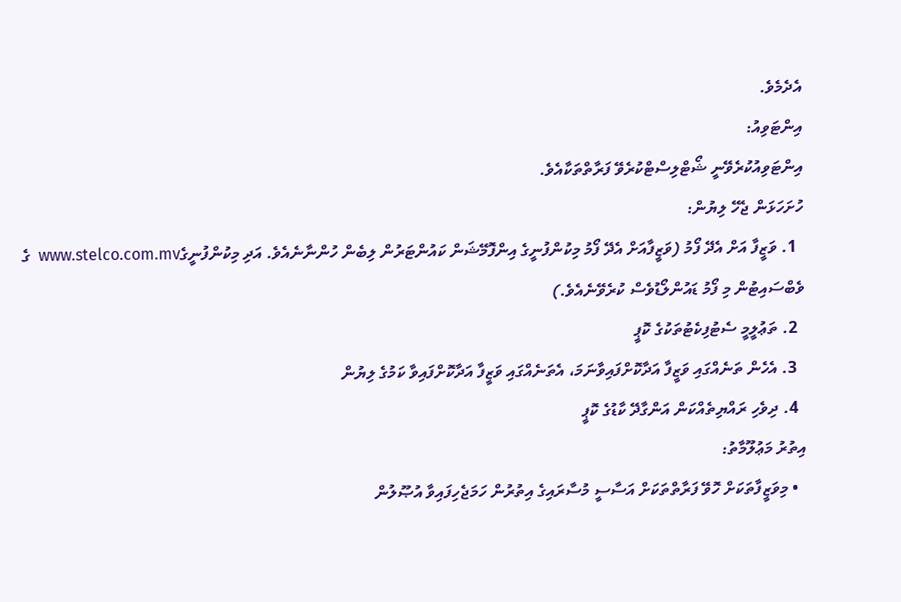އެދެމެވެ.
އިންޓަވިއު:
އިންޓަވިއުކުރެވޭނީ ޝޯޓްލިސްޓްކުރެވޭ ފަރާތްތަކާއެވެ.
ހުށަހަޅަން ޖެހޭ ލިޔުން:
  1. ވަޒީފާ އަށް އެދޭ ފޯމު (ވަޒީފާއަށް އެދޭ ފޯމު މިކުންފުނީގެ އިންފޮމޭޝަން ކައުންޓަރުން ލިބެން ހުންނާނެއެވެ. އަދި މިކުންފުނީގެwww.stelco.com.mv  ގެ ވެބްސައިޓުން މި ފޯމު ޑައުންލޯޑުވެސް ކުރެވޭނެއެވެ.)
  2. ތަޢުލީމީ ސެޓުފިކެޓުތަކުގެ ކޮޕީ
  3. އެހެން ތަނެއްގައި ވަޒީފާ އަދާކޮށްފައިވާނަމަ، އެތަނެއްގައި ވަޒީފާ އަދާކޮށްފައިވާ ކަމުގެ ލިޔުން
  4. ދިވެހި ރައްޔިތެއްކަން އަންގާދޭ ކާޑުގެ ކޮޕީ
އިތުރު މަޢުލޫމާތު:
  • މިވަޒީފާތަކަށް ހޮވޭ ފަރާތްތަކަށް އަސާސީ މުސާރައިގެ އިތުރުން ހަމަޖެހިފައިވާ އުޞޫލުން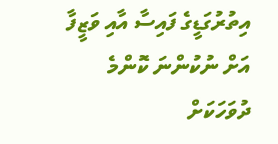އިތުރުގަޑީގެ ފައިސާ އާއި ވަޒީފާ އަށް ނުކުންނަ ކޮންމެ ދުވަހަކަށް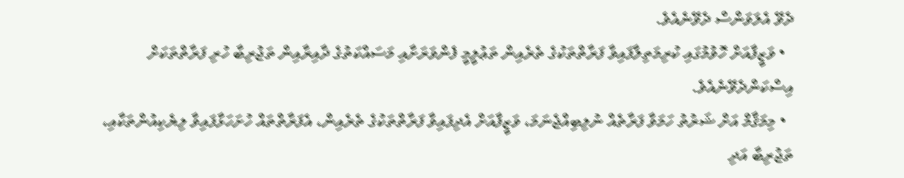ދެވޭ އެލަވަންސް ދެވޭނެއެވެ.
  • ވަޒީފާއަށް ހޮވުމުގައި ކުރިމަތިލާފައިވާ ފަރާތްތަކުގެ ތެރެއިން ތަޢުލީމީ ފެންވަރަށާއި މަސައްކަތުގެ ދާއިރާއިން ތަޖުރިބާ ހުރި ފަރާތްތަކަށް އިސްކަންދެވޭނެއެވެ.
  • މިމަޤާމް އަށް ޝަރުތު ހަމަވާ ފަރާތެއް ނުލިބިއްޖެނަމަ، ވަޒީފާއަށް އެދިފައިވާ ފަރާތްތަކުގެ ތެރެއިން، އެފަރާތްތައް ހުށަހަޅާފައިވާ ލިޔެކިއުންތަކާއި، ތަޖުރިބާ އަދި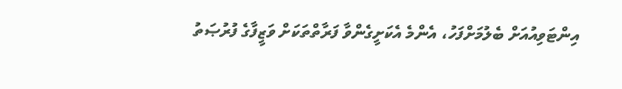އިންޓަވިއުއަށް ބެލުމަށްފަހު، އެންމެ އެކަށީގެންވާ ފަރާތްތަކަށް ވަޒީފާގެ ފުރުޞަތު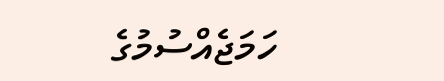ހަމަޖެއްސުމުގެ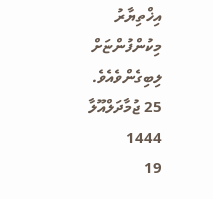އިޚްތިޔާރު މިކުންފުންޏަށް ލިބިގެންވެއެވެ.
25 ޖުމާދަލްއޫލާ 1444
19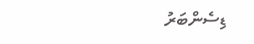ޑިސެންބަރު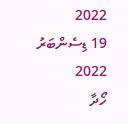2022
19 ޑިސެންބަރު 2022
ހޯދާ